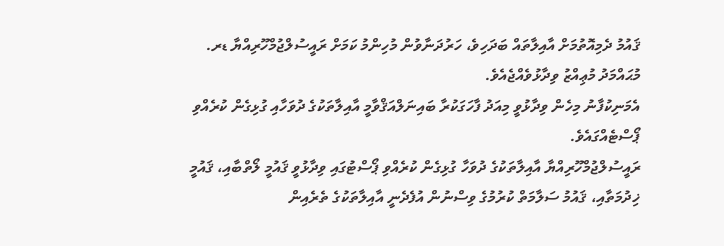ޤައުމު ދެމިއޮތުމަށް އާއިލާތައް ބަދަހިވެ، ހަރުދަނާވުން މުހިންމު ކަމަށް ރައީސުލްޖުމްހޫރިއްޔާ ޑރ. މުޙައްމަދު މުޢިއްޒު ވިދާޅުވެއްޖެއެވެ.
އެމަނިކުފާނު މިހެން ވިދާޅުވީ މިއަދު ފާހަގަކުރާ ބައިނަލްއަޤްވާމީ އާއިލާތަކުގެ ދުވަހާއި ގުޅިގެން ކުރެއްވި ޕޯސްޓެއްގައެވެ.
ރައީސުލްޖުމްހޫރިއްޔާ އާއިލާތަކުގެ ދުވަހާ ގުޅިގެން ކުރެއްވި ޕޯސްޓުގައި ވިދާޅުވީ ޤައުމީ ލޯތްބާއި، ޤައުމީ ޚިދުމަތާއި، ޤައުމު ސަލާމަތް ކުރުމުގެ ވިސްނުން އުފެދެނީ އާއިލާތަކުގެ ތެރެއިން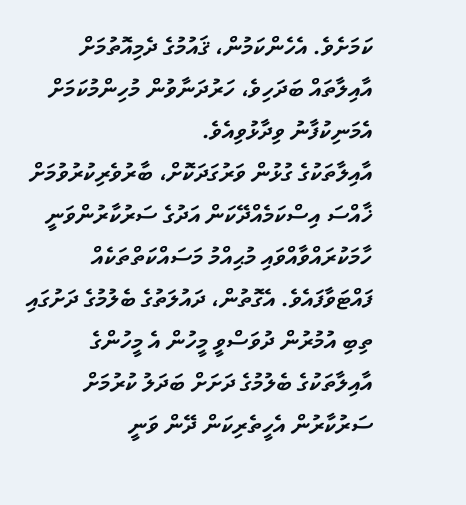ކަމަށެވެ. އެހެންކަމުން، ޤައުމުގެ ދެމިއޮތުމަށް އާއިލާތައް ބަދަހިވެ، ހަރުދަނާވުން މުހިންމުކަމަށް އެމަނިކުފާނު ވިދާޅުވިއެވެ.
އާއިލާތަކުގެ ގުޅުން ވަރުގަދަކޮށް، ބާރުވެރިކުރުވުމަށް ޚާއްސަ އިސްކަމެއްދޭކަން އަދުގެ ސަރުކާރުންވަނީ ހާމަކުރައްވާއްވައި މުޙިއްމު މަސައްކަތްތަކެއް ފައްޓަވާފައެވެ. އެގޮތުން، ދައުލަތުގެ ބެލުމުގެ ދަށުގައި ތިބި އުމުރުން ދުވަސްވީ މީހުން އެ މީހުންގެ އާއިލާތަކުގެ ބެލުމުގެ ދަށަށް ބަދަލު ކުރުމަށް ސަރުކާރުން އެހީތެރިކަން ދޭން ވަނީ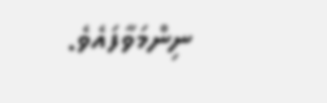ނިންމަވާފައެވެ.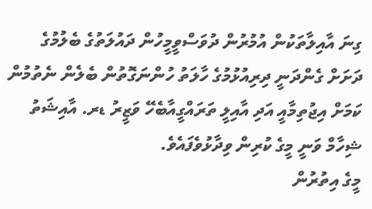ގިނަ އާއިލާތަކުން އުމުރުން ދުވަސްވީމީހުން ދައުލަތުގެ ބެލުމުގެ ދަށަށް ގެންދަނީ ދިރިއުޅުމުގެ ހާލަތު ހުންނަގޮތުން ބެލެން ނެތުމުން ކަމަށް އިޖުތިމާއީ އަދި އާއިލީ ތަރައްގީއާބެހޭ ވަޒީރު ޑރ. އާއިޝަތު ޝިހާމް ވަނީ މީގެ ކުރިން ވިދާޅުވެފައެވެ.
މީގެ އިތުރުން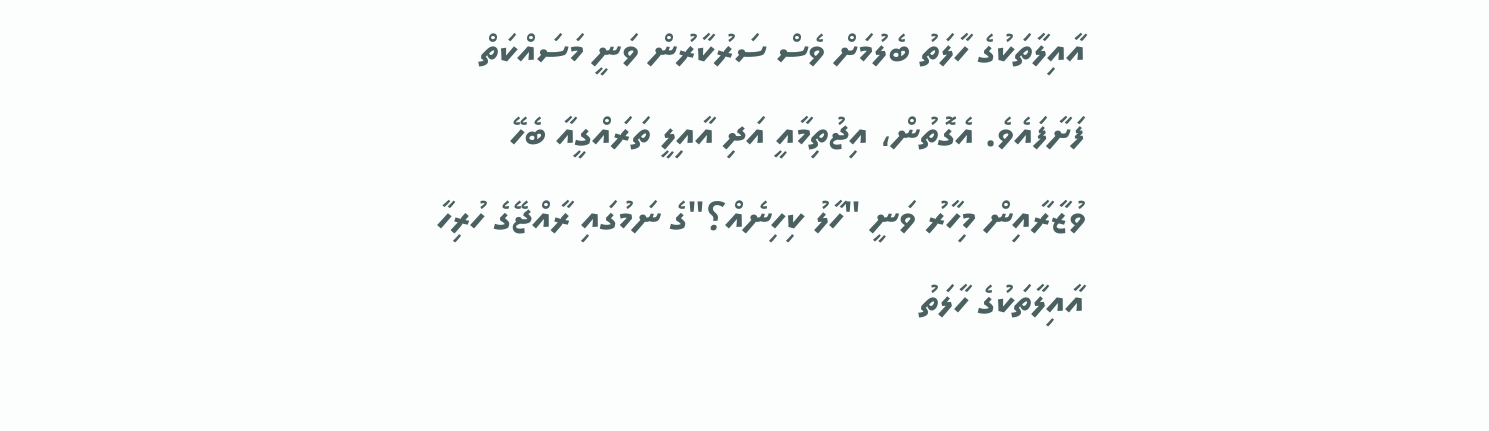އާއިލާތަކުގެ ހާލަތު ބެލުމަށް ވެސް ސަރުކާރުން ވަނީ މަސައްކަތް ފަށާފައެވެ. އެގޮތުން، އިޖުތިމާއީ އަދި އާއިލީ ތަރައްގީއާ ބެހޭ ވުޒާރާއިން މިހާރު ވަނީ "ހާލު ކިހިނެއް؟"ގެ ނަމުގައި ރާއްޖޭގެ ހުރިހާ އާއިލާތަކުގެ ހާލަތު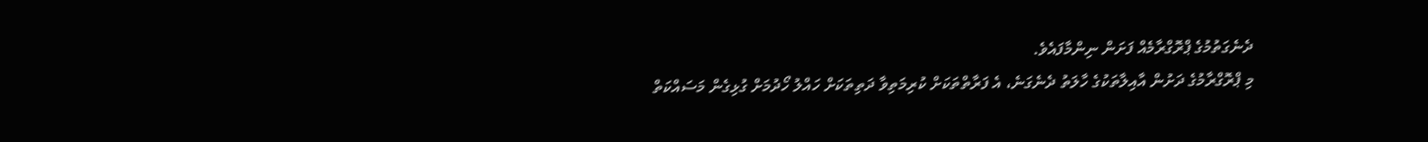ދެނެގަތުމުގެ ޕްރޮގްރާމެއް ފަށަން ނިންމާފައެވެ.
މި ޕްރޮގްރާމުގެ ދަށުން އާއިލާތަކުގެ ހާލަތު ދެނެގަނެ، އެ ފަރާތްތަކަށް ކުރިމަތިވާ ދަތިތަކަށް ހައްލު ހޯދުމަށް ގުޅިގެން މަސައްކަތް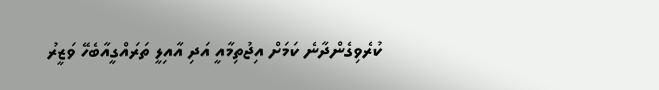ކުރެވިގެންދާނެ ކަމަށް އިޖުތިމާއީ އަދި އާއިލީ ތަރައްގީއާބެހޭ ވަޒީރު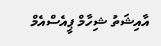އާއިޝަތު ޝިހާމް ޕީއެސްއެމް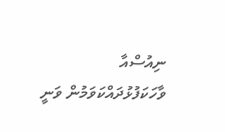ނިއުސްއާ ވާހަކަފުޅުދައްކަވަމުން ވަނީ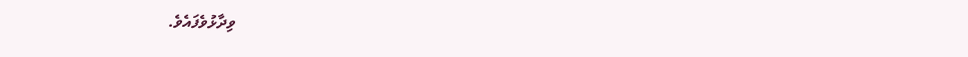ވިދާޅުވެފައެވެ.